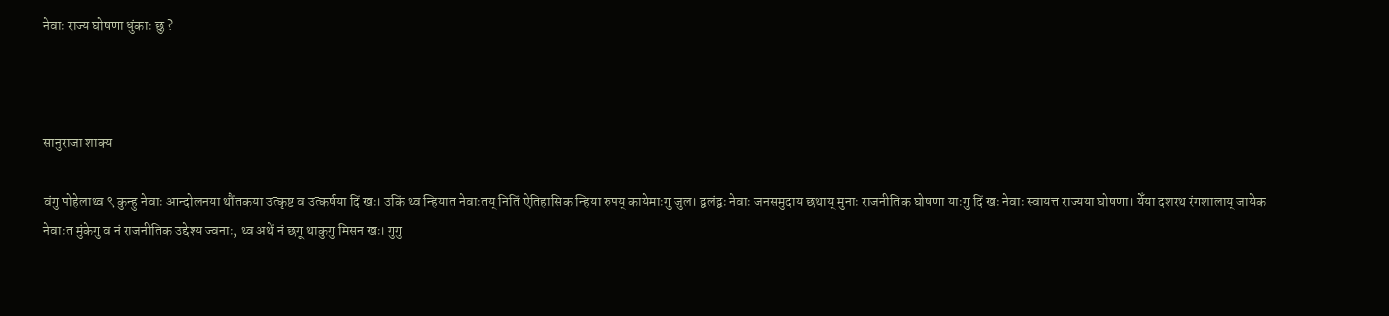नेवाः राज्य घोषणा धुंकाः छु ?



सानुराजा शाक्य

वंगु पोहेलाथ्व ९ कुन्हु नेवाः आन्दोलनया थौंतकया उत्कृष्ट व उत्कर्षया दिं खः। उकिं थ्व न्हियात नेवाःतय् नितिं ऐतिहासिक न्हिया रुपय् कायेमाःगु जुल। द्वलंद्वः नेवाः जनसमुदाय छथाय् मुनाः राजनीतिक घोषणा याःगु दिं खः नेवाः स्वायत्त राज्यया घोषणा। येँया दशरथ रंगशालाय् जायेक नेवाःत मुंकेगु व नं राजनीतिक उद्देश्य ज्वनाः, थ्व अथें नं छगू थाकुगु मिसन खः। गुगु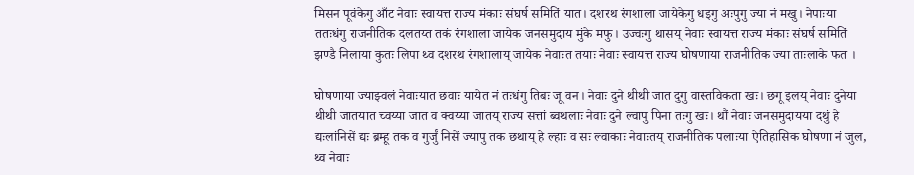मिसन पूवंकेगु आँट नेवाः स्वायत्त राज्य मंकाः संघर्ष समितिं यात। दशरथ रंगशाला जायेकेगु धइगु अःपुगु ज्या नं मखु। नेपाःया ततःधंगु राजनीतिक दलतय्त तकं रंगशाला जायेक जनसमुदाय मुंके मफु। उज्वःगु थासय् नेवाः स्वायत्त राज्य मंकाः संघर्ष समितिं झण्डै निलाया कुतः लिपा थ्व दशरथ रंगशालाय् जायेक नेवाःत तयाः नेवाः स्वायत्त राज्य घोषणाया राजनीतिक ज्या ताःलाके फत ।

घोषणाया ज्याझ्वलं नेवाःयात छवाः यायेत नं तःधंगु तिबः जू वन। नेवाः दुने थीथी जात दुगु वास्तविकता खः। छगू इलय् नेवाः दुनेया थीथी जातयात च्वय्या जात व क्वय्या जातय् राज्य सत्तां ब्वथलाः नेवाः दुने ल्वापु पिना तःगु खः। थौं नेवाः जनसमुदायया दथुं हे द्यःलांनिसें द्यः ब्रम्हू तक व गुर्जुं निसें ज्यापु तक छथाय् हे ल्हाः व सः ल्वाकाः नेवाःतय् राजनीतिक पलाःया ऐतिहासिक घोषणा नं जुल, थ्व नेवाः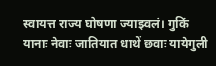स्वायत्त राज्य घोषणा ज्याझ्वलं। गुकिं यानाः नेवाः जातियात धाथें छवाः यायेगुली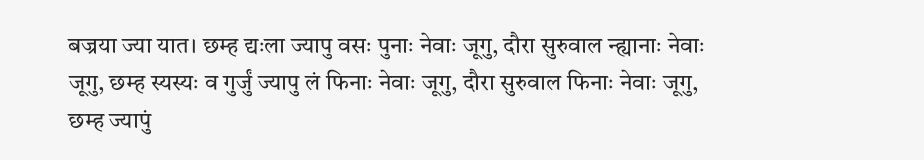बज्रया ज्या यात। छम्ह द्यःला ज्यापु वसः पुनाः नेवाः जूगु, दौरा सुरुवाल न्ह्यानाः नेवाः जूगु, छम्ह स्यस्यः व गुर्जुं ज्यापु लं फिनाः नेवाः जूगु, दौरा सुरुवाल फिनाः नेवाः जूगु, छम्ह ज्यापुं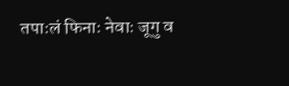तपाःलं फिनाः नेवाः जूगु व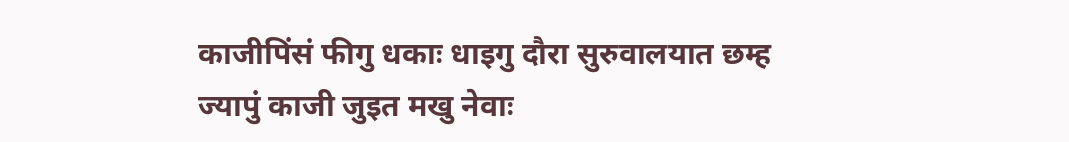काजीपिंसं फीगु धकाः धाइगु दौरा सुरुवालयात छम्ह ज्यापुं काजी जुइत मखु नेवाः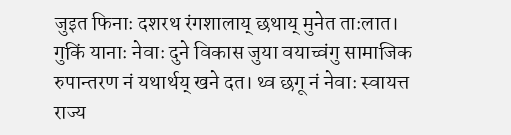जुइत फिनाः दशरथ रंगशालाय् छथाय् मुनेत ताःलात। गुकिं यानाः नेवाः दुने विकास जुया वयाच्वंगु सामाजिक रुपान्तरण नं यथार्थय् खने दत। थ्व छगू नं नेवाः स्वायत्त राज्य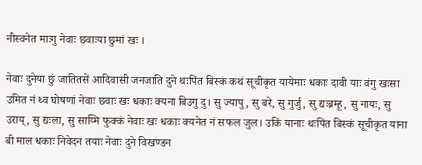नीस्वनेत माःगु नेवाः छवाःया छुमां खः ।

नेवाः दुनेया छुं जातितसें आदिवासी जनजाति दुने थःपिंत बिस्कं कथं सूचीकृत यायेमाः धकाः दावी याः वंगु खःसा उमित नं थ्व घोषणां नेवाः छवाः खः धकाः क्यना बिउगु दु। सु ज्यापु, सु बरे, सु गुर्जु, सु द्यःब्रम्हू, सु नायः, सु उराय्, सु द्यःला, सु साय्मि फुक्कं नेवाः खः धकाः क्यनेत नं सफल जुल। उकिं यानाः थःपिंत बिस्कं सूचीकृत याना बी माल धकाः निवेदन तयाः नेवाः दुने विखण्डन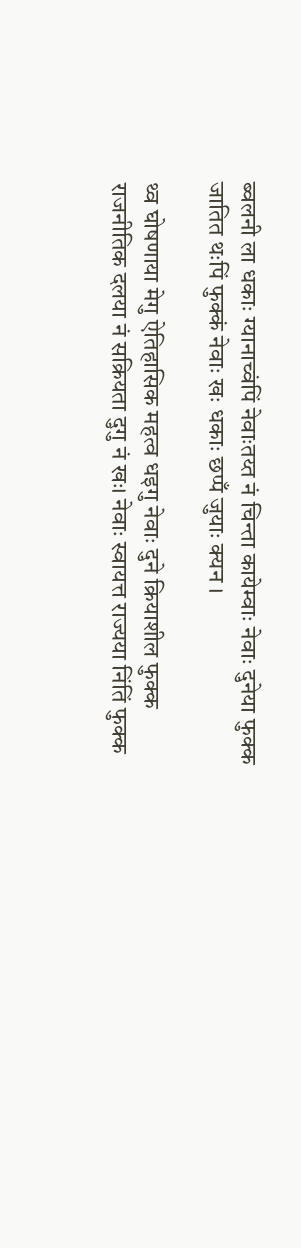ब्वलनी ला धकाः ग्यानाच्वंपिं नेवाःतय्त नं चिन्ता कायेम्वाः नेवाः दुनेया फुक्क जातित थःपिं फुक्कं नेवाः खः धकाः छप्पँ जुयाः क्यन ।

थ्व घोषणाया मेगु ऐतिहासिक महत्व धइगु नेवाः दुने क्रियाशील फुक्क राजनीतिक दलया नं सक्रियता दुगु नं खः। नेवाः स्वायत्त राज्यया निंतिं फुक्क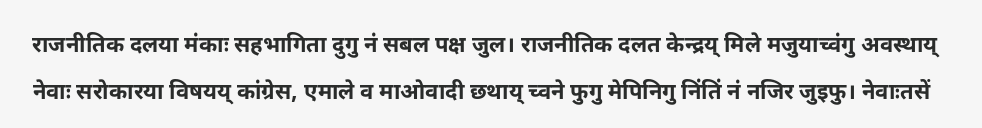राजनीतिक दलया मंकाः सहभागिता दुगु नं सबल पक्ष जुल। राजनीतिक दलत केन्द्रय् मिले मजुयाच्वंगु अवस्थाय् नेवाः सरोकारया विषयय् कांग्रेस, एमाले व माओवादी छथाय् च्वने फुगु मेपिनिगु निंतिं नं नजिर जुइफु। नेवाःतसें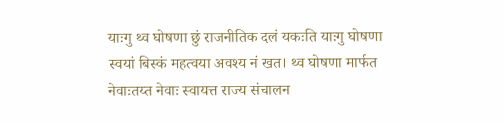याःगु थ्व घोषणा छुं राजनीतिक दलं यकःति याःगु घोषणा स्वयां बिस्कं महत्वया अवश्य नं खत। थ्व घोषणा मार्फत नेवाःतय्त नेवाः स्वायत्त राज्य संचालन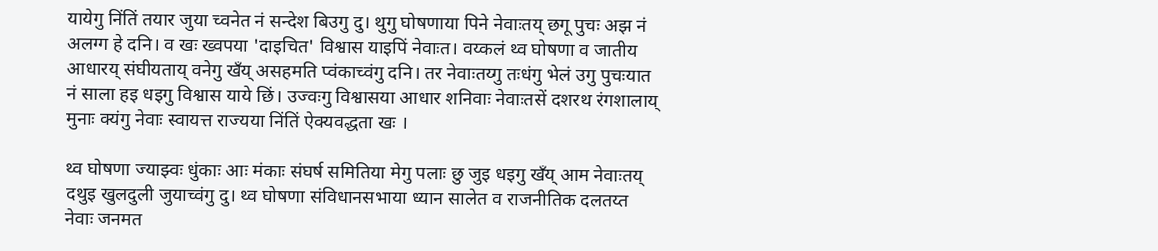यायेगु निंतिं तयार जुया च्वनेत नं सन्देश बिउगु दु। थुगु घोषणाया पिने नेवाःतय् छगू पुचः अझ नं अलग्ग हे दनि। व खः ख्वपया 'दाइचित' विश्वास याइपिं नेवाःत। वय्कलं थ्व घोषणा व जातीय आधारय् संघीयताय् वनेगु खँय् असहमति प्वंकाच्वंगु दनि। तर नेवाःतय्गु तःधंगु भेलं उगु पुचःयात नं साला हइ धइगु विश्वास याये छिं। उज्वःगु विश्वासया आधार शनिवाः नेवाःतसें दशरथ रंगशालाय् मुनाः क्यंगु नेवाः स्वायत्त राज्यया निंतिं ऐक्यवद्धता खः ।

थ्व घोषणा ज्याझ्वः धुंकाः आः मंकाः संघर्ष समितिया मेगु पलाः छु जुइ धइगु खँय् आम नेवाःतय् दथुइ खुलदुली जुयाच्वंगु दु। थ्व घोषणा संविधानसभाया ध्यान सालेत व राजनीतिक दलतय्त नेवाः जनमत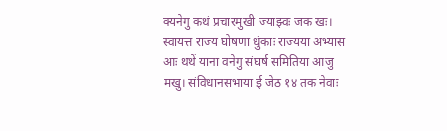क्यनेगु कथं प्रचारमुखी ज्याझ्वः जक खः। स्वायत्त राज्य घोषणा धुंकाः राज्यया अभ्यास आः थथें याना वनेगु संघर्ष समितिया आजु मखु। संविधानसभाया ई जेठ १४ तक नेवाः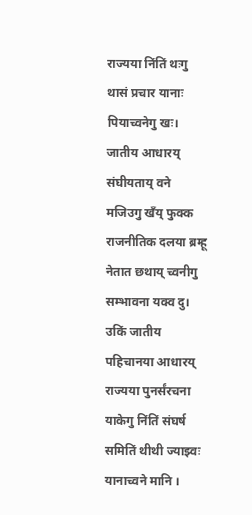राज्यया निंतिं थःगु थासं प्रचार यानाः पियाच्वनेगु खः। जातीय आधारय् संघीयताय् वने मजिउगु खँय् फुक्क राजनीतिक दलया ब्रम्हू नेतात छथाय् च्वनीगु सम्भावना यक्व दु। उकिं जातीय पहिचानया आधारय् राज्यया पुनर्संरचना याकेगु निंतिं संघर्ष समितिं थीथी ज्याझ्वः यानाच्वने मानि ।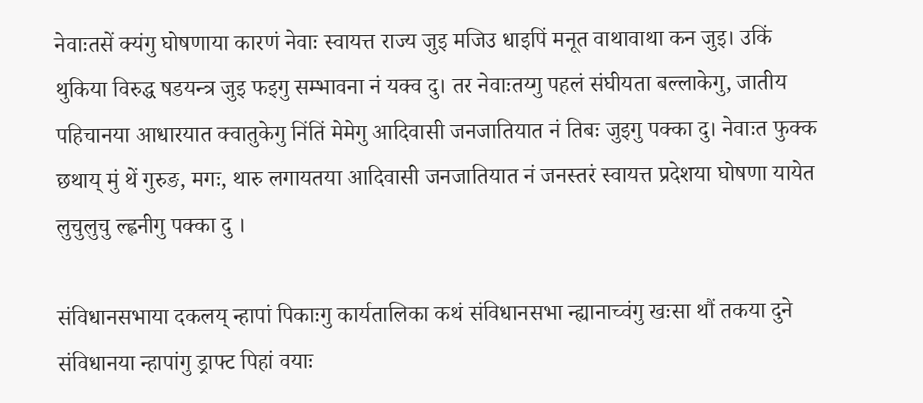नेवाःतसें क्यंगु घोषणाया कारणं नेवाः स्वायत्त राज्य जुइ मजिउ धाइपिं मनूत वाथावाथा कन जुइ। उकिं थुकिया विरुद्ध षडयन्त्र जुइ फइगु सम्भावना नं यक्व दु। तर नेवाःतय्गु पहलं संघीयता बल्लाकेगु, जातीय पहिचानया आधारयात क्वातुकेगु निंतिं मेमेगु आदिवासी जनजातियात नं तिबः जुइगु पक्का दु। नेवाःत फुक्क छथाय् मुं थें गुरुङ, मगः, थारु लगायतया आदिवासी जनजातियात नं जनस्तरं स्वायत्त प्रदेशया घोषणा यायेत लुचुलुचु ल्ह्वनीगु पक्का दु ।

संविधानसभाया दकलय् न्हापां पिकाःगु कार्यतालिका कथं संविधानसभा न्ह्यानाच्वंगु खःसा थौं तकया दुने संविधानया न्हापांगु ड्राफ्ट पिहां वयाः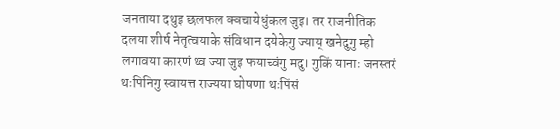जनताया दथुइ छलफल क्वचायेधुंकल जुइ। तर राजनीतिक दलया शीर्ष नेतृत्वयाके संविधान दयेकेगु ज्याय् खनेदुगु म्हो लगावया कारणं थ्व ज्या जुइ फयाच्वंगु मदु। गुकिं यानाः जनस्तरं थःपिनिगु स्वायत्त राज्यया घोषणा थःपिंसं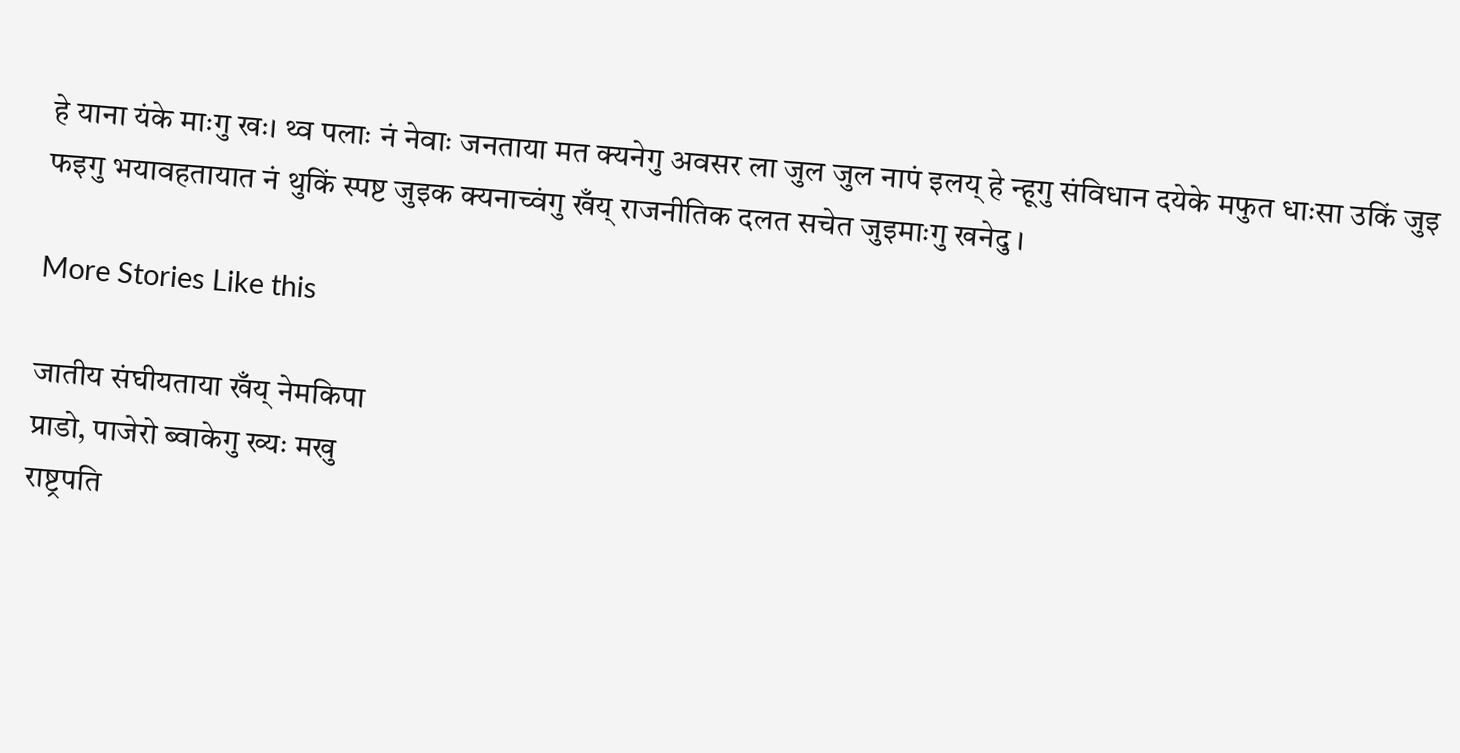हे याना यंके माःगु खः। थ्व पलाः नं नेवाः जनताया मत क्यनेगु अवसर ला जुल जुल नापं इलय् हे न्हूगु संविधान दयेके मफुत धाःसा उकिं जुइ फइगु भयावहतायात नं थुकिं स्पष्ट जुइक क्यनाच्वंगु खँय् राजनीतिक दलत सचेत जुइमाःगु खनेदु ।

More Stories Like this

जातीय संघीयताया खँय् नेमकिपा
प्राडो, पाजेरो ब्वाकेगु ख्यः मखु
राष्ट्रपति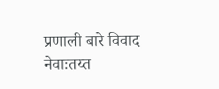प्रणाली बारे विवाद
नेवाःतय्त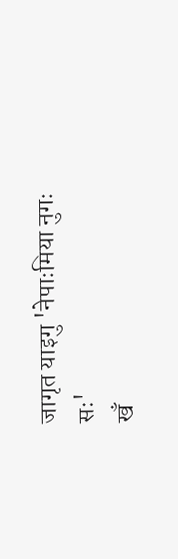जागृत याइगु 'नेपाःमिया नुगः सः'
खँ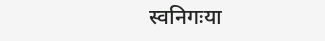स्वनिगःया